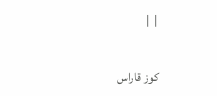|  |

كوز قاراس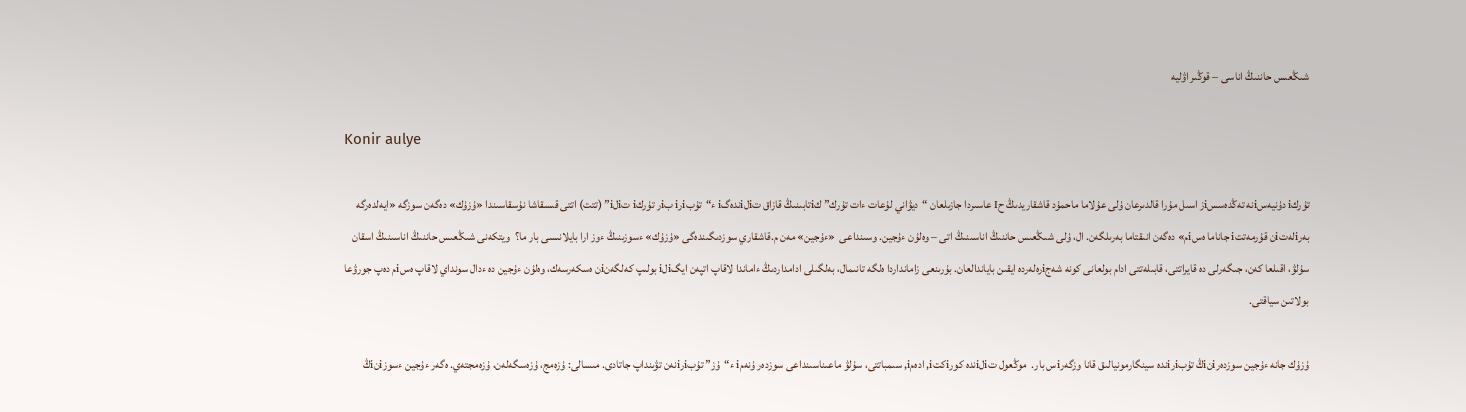شىڭعىس حاننىڭ اناسى – قوڭىر اۋليە

Konir aulye

تۇركi دۇنيەسiنە تەڭدەسسiز اسىل مۇرا قالدىرعان ۇلى عۇلاما ماحمۇد قاشقاريدىڭ حI عاسىردا جازىلعان “ديۋاني لۇعات ءات تۇرك” كiتابىنىڭ قازاق تiلiندەگi ء“تۇبiرi بiر تۇركi تiلi” (تتت) اتتى قىسقاشا نۇسقاسىندا «ۇزۇك» دەگەن سوزگە «ايەلدەرگە بەرiلەتiن قۇرمەتتi جاناما ەسiم» دەگەن انىقتاما بەرىلگەن. ال، ۇلى شىڭعىس حاننىڭ اناسىنىڭ اتى – وەلۇن ءۇجين. وسىنداعى  «ءۇجين» مەن م.قاشقاري سوزدىگىندەگى «ۇزۇك» ءسوزىنىڭ ءوز ارا بايلانىسى بار ما؟  ويتكەنى شىڭعىس حاننىڭ اناسىنىڭ اسقان سۇلۋ، اقىلعا كەن، جىگەرلى دە قايراتتى، قابىلەتتى ادام بولعانى كونە شەجiرەلەردە ايقىن باياندالعان. بۇرىنعى زامانداردا ەلگە تانىمال، بەلگىلى ادامداردىڭ ءاماندا لاقاپ اتپەن ايگiلi بولىپ كەلگەنiن ەسكەرسەك، وەلۇن ءۇجين دە ءدال سونداي لاقاپ ەسiم دەپ جورۋعا بولاتىن سياقتى.

ۇزۇك جانە ءۇجين سوزدەرiنiڭ تۇبiرiندە سينگارمونيالىق قانا وزگەرiس بار.  موڭعول تiلiندە كورiكتi, ادەمi, سىمباتتى، سۇلۋ ماعىناسىنداعى سوزدەر ۇنەمi ء“ۇز” تۇبiرiنەن تۋىنداپ جاتادى. مىسالى: ۇزەمج، ۇزەسگەلەن، ۇزەمجتەي. ەگەر ءۇجين ءسوزiنiڭ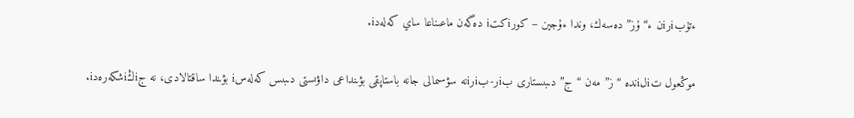ءتۇبiرiن ء“ۇز” دەسەك، وندا ءۇجين – كورiكتi دەگەن ماعىناعا ساي كەلەدi.

موڭعول تiلiندە “ز” مەن “ج” دىبىستارى بiر-بiرiنە سۋسىمالى جانە باستاپقى بۋىنداعى داۋىستى دىبىس كەلەسi بۋىندا ساقتالادى، نە جiڭiشكەرەدi.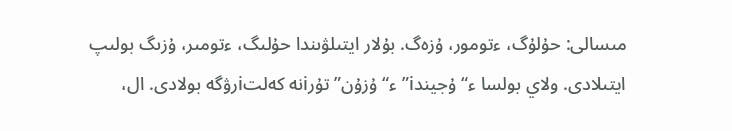مىسالى: حۇلۇگ، ءتومور، ۇزەگ. بۇلار ايتىلۋىندا حۇلىگ، ءتومىر، ۇزىگ بولىپ ايتىلادى. ولاي بولسا ء“ۇجيندi” ء“ۇزۇن” تۇرiنە كەلتiرۋگە بولادى. ال،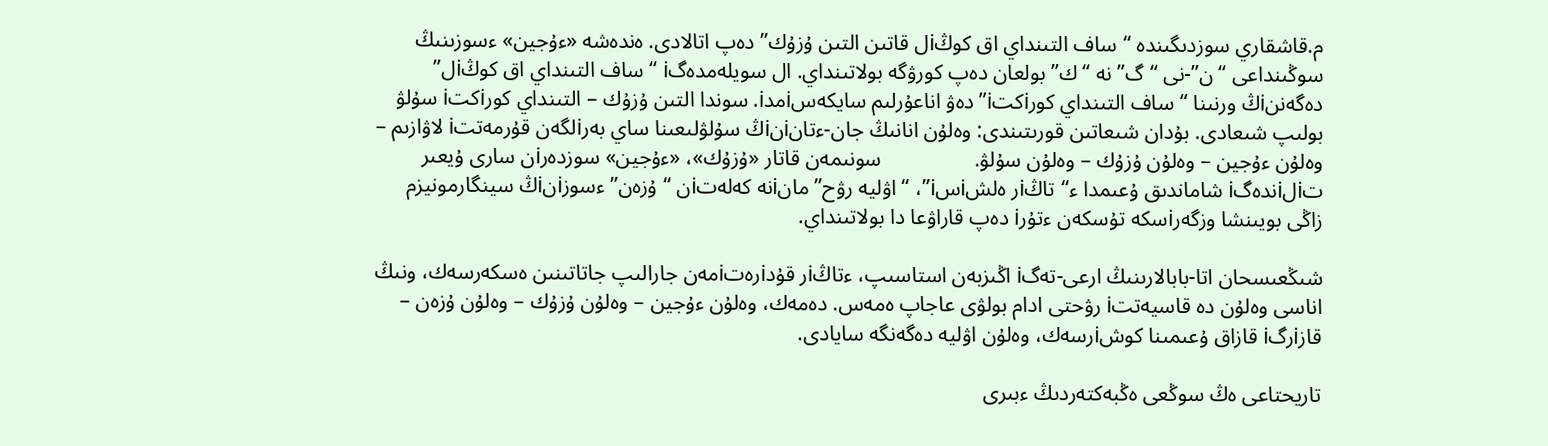م.قاشقاري سوزدىگىندە “ساف التىنداي اق كوڭiل قاتىن التىن ۇزۇك” دەپ اتالادى. ەندەشە «ءۇجين» ءسوزىنىڭ سوڭىنداعى “ن”-نى “گ” نە “ك” بولعان دەپ كورۋگە بولاتىنداي. ال سويلەمدەگi “ساف التىنداي اق كوڭiل” دەگەننiڭ ورنىنا “ساف التىنداي كورiكتi” دەۋ اناعۇرلىم سايكەسiمدi. سوندا التىن ۇزۇك – التىنداي كورiكتi سۇلۋ بولىپ شىعادى. بۇدان شىعاتىن قورىتىندى: وەلۇن انانىڭ جان-ءتانiنiڭ سۇلۋلىعىنا ساي بەرiلگەن قۇرمەتتi لاۋازىم – وەلۇن ءۇجين – وەلۇن ۇزۇك – وەلۇن سۇلۋ.                 سونىمەن قاتار «ۇزۇك»، «ءۇجين» سوزدەرiن سارى ۇيعىر تiلiندەگi شاماندىق ۇعىمدا ء“تاڭiر ەلشiسi”، “اۋليە رۋح” مانiنە كەلەتiن “ۇزەن” ءسوزiنiڭ سينگارمونيزم زاڭى بويىنشا وزگەرiسكە تۇسكەن ءتۇرi دەپ قاراۋعا دا بولاتىنداي.

شىڭعىسحان اتا-بابالارىنىڭ ارعى-تەگi اڭىزبەن استاسىپ، ءتاڭiر قۇدiرەتiمەن جارالىپ جاتاتىنىن ەسكەرسەك، ونىڭ اناسى وەلۇن دە قاسيەتتi رۋحتى ادام بولۋى عاجاپ ەمەس. دەمەك، وەلۇن ءۇجين – وەلۇن ۇزۇك – وەلۇن ۇزەن – قازiرگi قازاق ۇعىمىنا كوشiرسەك، وەلۇن اۋليە دەگەنگە سايادى.

تاريحتاعى ەڭ سوڭعى ەڭبەكتەردىڭ ءبىرى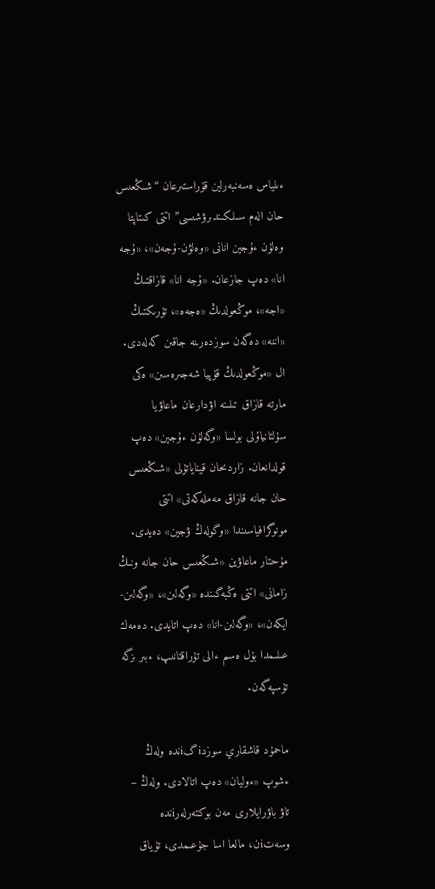ءىلياس ەسەنبەرلين قۇراستىرعان “شىڭعىس حان الەم سىلكىندىرۋشىسى” اتتى كىتاپتا وەلۇن ءۇجين انانى «وەلۋن-ۇجەن»، «ۇجە انا» دەپ جازعان. «ۇجە انا» قازاقتىڭ «اجە»، موڭعولدىڭ «ەجەە»، تۇرىكتىڭ «اننە» دەگەن سوزدەرىنە جاقىن كەلەدى. ال «موڭعولدىڭ قۇپيا شەجىرەسىن» ەكى مارتە قازاق تىلىنە اۋدارعان ماعاۋيا سۇلتانياۇلى بولسا «وگەلۇن ءۇجين» دەپ قولدانعان. زاردىحان قيناياتۇلى «شىڭعىس حان جانە قازاق مەملەكەتى» اتتى مونوگرافياسىندا «وگولەڭ ۋجين» دەيدى. مۇحتار ماعاۋين «شىڭعىس حان جانە ونىڭ زامانى» اتتى ەڭبەگىندە «وگەلىن»، «وگەلىن-ايكەن»، «وگەلىن-انا» دەپ اتايدى. دەمەك عىلىمدا بۇل ەسىم ءالى تۇراقتانىپ، ءبىر ىزگە تۇسپەگەن.

ماحمۇد قاشقاري سوزدiگiندە ولەڭ ءشوپ «ءوليان» دەپ اتالادى. ولەڭ – تاۋ باۋرايلارى مەن بوكتەرلەرiندە وسەتiن، مالعا اسا جۇعىمدى، تۇياق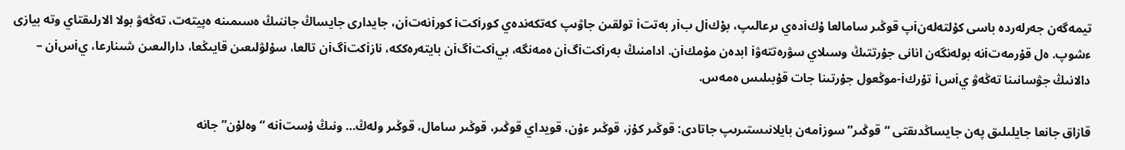تيمەگەن جەرلەردە باسى كۇلتەلەنiپ قوڭىر سامالعا ۇكiدەي ىرعالىپ، بۇكiل بiر بەتتi تولقىن جاۋىپ كەتكەندەي كورiكتi كورiنەتiن، جايدارى جايساڭ جاننىڭ ەسىمىنە ەپيتەت، تەڭەۋ بولا الارلىقتاي وتە بيازى ءشوپ. ەل قۇرمەتiنە بولەنگەن انانى جۇرتتىڭ وسىلاي سۋرەتتەۋi ابدەن مۇمكiن. ادامنىڭ بەرiكتiگiن ەمەنگە، بيiكتiگiن بايتەرەككە، نازiكتiگiن تالعا، سۇلۋلىعىن قايىڭعا، دارالىعىن شىنارعا، يiسiن – دالانىڭ جۋسانىنا تەڭەۋ يiسi تۇركi-موڭعول جۇرتىنا جات قۇبىلىس ەمەس.

قازاق جانعا جايلىلىق پەن جايساڭدىقتى “قوڭىر” سوزiمەن بايلانىستىرىپ جاتادى: قوڭىر كۇز، قوڭىر ءۇن، قويداي قوڭىر، قوڭىر سامال، قوڭىر ولەڭ… ونىڭ ۇستiنە “وەلۇن” جانە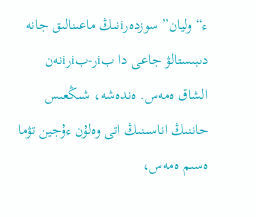ء“وليان” سوزدەرiنىڭ ماعىنالىق جانە دىبىستالۋ جاعى دا بiر-بiرiنەن الشاق ەمەس. ەندەشە، شىڭعىس حاننىڭ اناسىنىڭ اتى وەلۇن ءۇجين تۋما ەسىم ەمەس،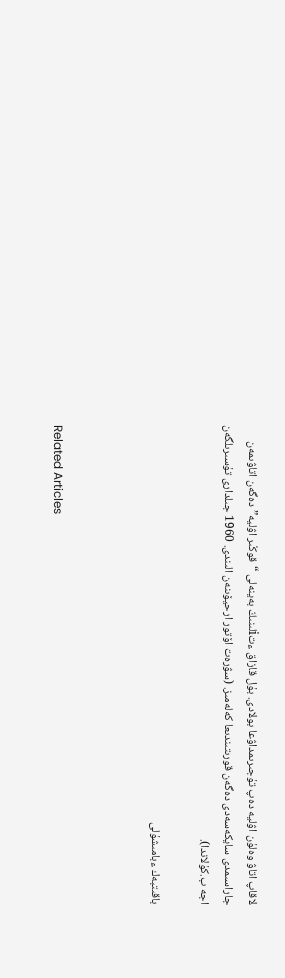لاقاپ اتاۋ وەلۇن اۋليە دەپ تۇجىرىمداۋعا بولادى. بۇل قازاق ءتiلىنىڭ بەينەلى “قوڭىر اۋليە” دەگەن اتاۋىمەن جاراسىمدى سايكەسەدى دەگەن قورىتىندىعا كەلەمىز. (سۋرەت اۆتور ارحيۆىنەن الىندى. 1960 جىلدارى تۇسىرىلگەن اجە ب.كۇلاندا).

باقىتبەك ءبامىشۇلى



Related Articles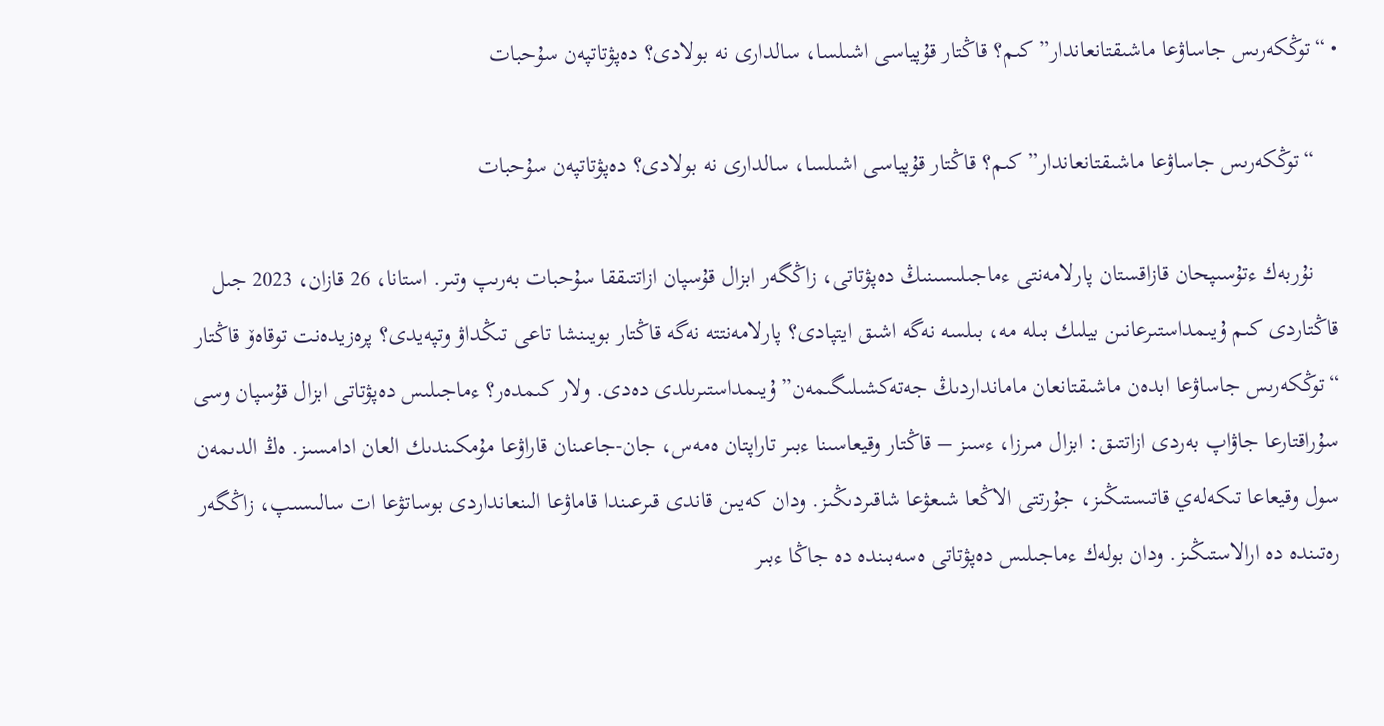• “توڭكەرىس جاساۋعا ماشىقتانعاندار” كىم؟ قاڭتار قۇپياسى اشىلسا، سالدارى نە بولادى؟ دەپۋتاتپەن سۇحبات

    “توڭكەرىس جاساۋعا ماشىقتانعاندار” كىم؟ قاڭتار قۇپياسى اشىلسا، سالدارى نە بولادى؟ دەپۋتاتپەن سۇحبات

    نۇربەك ءتۇسىپحان قازاقستان پارلامەنتى ءماجىلىسىنىڭ دەپۋتاتى، زاڭگەر ابزال قۇسپان ازاتتىققا سۇحبات بەرىپ وتىر. استانا، 26 قازان، 2023 جىل قاڭتاردى كىم ۇيىمداستىرعانىن بيلىك بىلە مە، بىلسە نەگە اشىق ايتپادى؟ پارلامەنتتە نەگە قاڭتار بويىنشا تاعى تىڭداۋ وتپەيدى؟ پرەزيدەنت توقاەۆ قاڭتار “توڭكەرىس جاساۋعا ابدەن ماشىقتانعان مامانداردىڭ جەتەكشىلىگىمەن” ۇيىمداستىرىلدى دەدى. ولار كىمدەر؟ ءماجىلىس دەپۋتاتى ابزال قۇسپان وسى سۇراقتارعا جاۋاپ بەردى ازاتتىق: ابزال مىرزا، ءسىز – قاڭتار وقيعاسىنا ءبىر تاراپتان ەمەس، جان-جاعىنان قاراۋعا مۇمكىندىك العان ادامسىز. ەڭ الدىمەن سول وقيعاعا تىكەلەي قاتىستىڭىز، جۇرتتى الاڭعا شىعۋعا شاقىردىڭىز. ودان كەيىن قاندى قىرعىندا قاماۋعا الىنعانداردى بوساتۋعا ات سالىسىپ، زاڭگەر رەتىندە دە ارالاستىڭىز. ودان بولەك ءماجىلىس دەپۋتاتى ەسەبىندە دە جاڭا ءبىر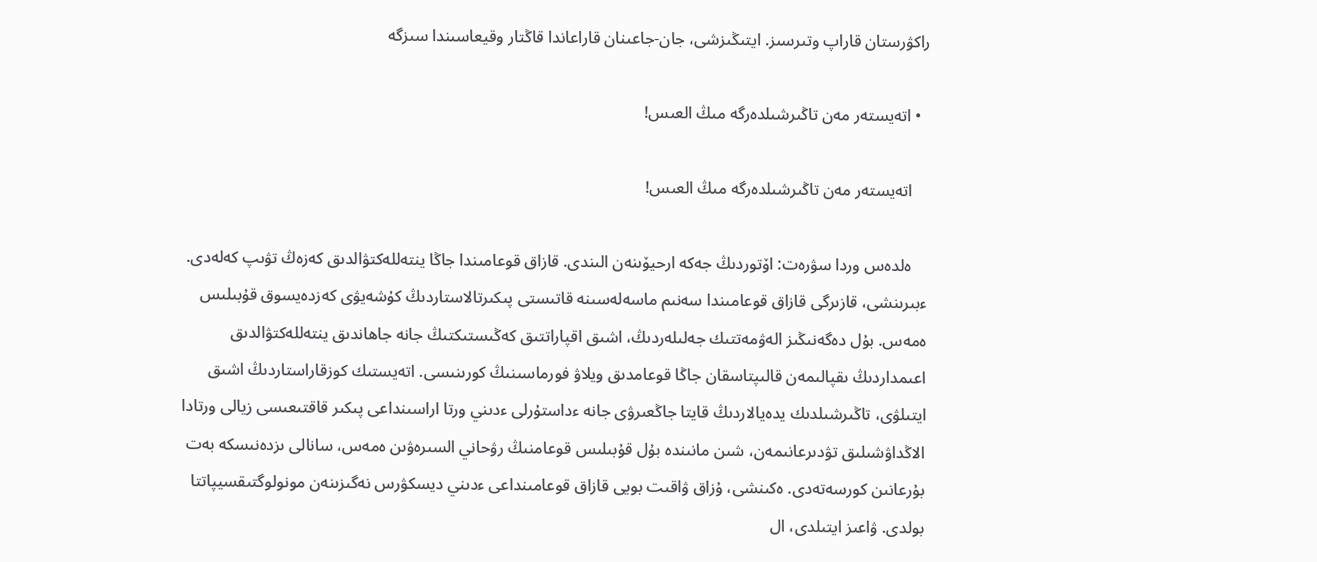راكۋرستان قاراپ وتىرسىز. ايتىڭىزشى، جان-جاعىنان قاراعاندا قاڭتار وقيعاسىندا سىزگە

  • اتەيستەر مەن تاڭىرشىلدەرگە مىڭ العىس!

    اتەيستەر مەن تاڭىرشىلدەرگە مىڭ العىس!

    ەلدەس وردا سۋرەت: اۆتوردىڭ جەكە ارحيۆىنەن الىندى. قازاق قوعامىندا جاڭا ينتەللەكتۋالدىق كەزەڭ تۋىپ كەلەدى. ءبىرىنشى، قازىرگى قازاق قوعامىندا سەنىم ماسەلەسىنە قاتىستى پىكىرتالاستاردىڭ كۇشەيۋى كەزدەيسوق قۇبىلىس ەمەس. بۇل دەگەنىڭىز الەۋمەتتىك جەلىلەردىڭ، اشىق اقپاراتتىق كەڭىستىكتىڭ جانە جاھاندىق ينتەللەكتۋالدىق اعىمداردىڭ ىقپالىمەن قالىپتاسقان جاڭا قوعامدىق ويلاۋ فورماسىنىڭ كورىنىسى. اتەيستىك كوزقاراستاردىڭ اشىق ايتىلۋى، تاڭىرشىلدىك يدەيالاردىڭ قايتا جاڭعىرۋى جانە ءداستۇرلى ءدىني ورتا اراسىنداعى پىكىر قاقتىعىسى زيالى ورتادا الاڭداۋشىلىق تۋدىرعانىمەن، شىن مانىندە بۇل قۇبىلىس قوعامنىڭ رۋحاني السىرەۋىن ەمەس، سانالى ىزدەنىسكە بەت بۇرعانىن كورسەتەدى. ەكىنشى، ۇزاق ۋاقىت بويى قازاق قوعامىنداعى ءدىني ديسكۋرس نەگىزىنەن مونولوگتىقسيپاتتا بولدى. ۋاعىز ايتىلدى، ال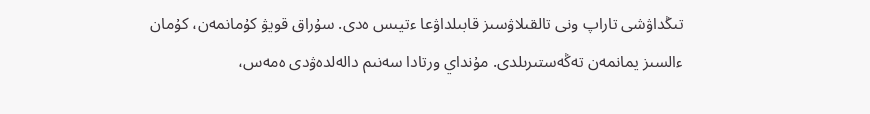تىڭداۋشى تاراپ ونى تالقىلاۋسىز قابىلداۋعا ءتيىس ەدى. سۇراق قويۋ كۇمانمەن، كۇمان ءالسىز يمانمەن تەڭەستىرىلدى. مۇنداي ورتادا سەنىم دالەلدەۋدى ەمەس،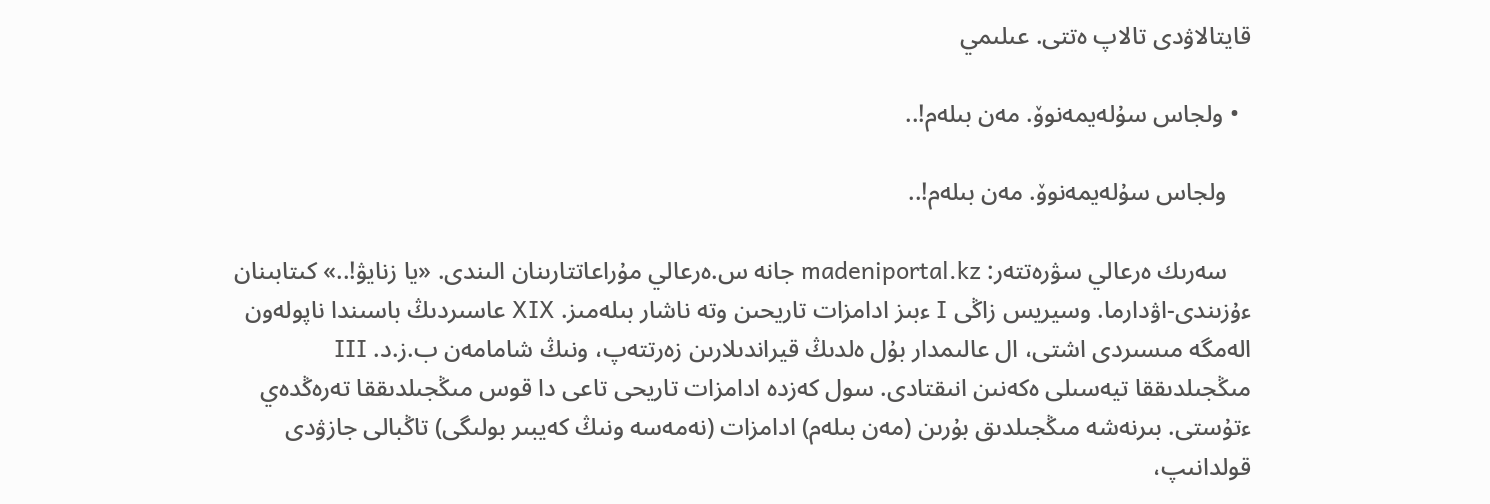قايتالاۋدى تالاپ ەتتى. عىلىمي

  • ولجاس سۇلەيمەنوۆ. مەن بىلەم!..

    ولجاس سۇلەيمەنوۆ. مەن بىلەم!..

    سەرىك ەرعالي سۋرەتتەر: madeniportal.kz جانە س.ەرعالي مۇراعاتتارىنان الىندى. «يا زنايۋ!..» كىتابىنان ءۇزىندى-اۋدارما. وسيريس زاڭى I ءبىز ادامزات تاريحىن وتە ناشار بىلەمىز. XIX عاسىردىڭ باسىندا ناپولەون الەمگە مىسىردى اشتى، ال عالىمدار بۇل ەلدىڭ قيراندىلارىن زەرتتەپ، ونىڭ شامامەن ب.ز.د. III مىڭجىلدىققا تيەسىلى ەكەنىن انىقتادى. سول كەزدە ادامزات تاريحى تاعى دا قوس مىڭجىلدىققا تەرەڭدەي ءتۇستى. بىرنەشە مىڭجىلدىق بۇرىن (مەن بىلەم) ادامزات (نەمەسە ونىڭ كەيبىر بولىگى) تاڭبالى جازۋدى قولدانىپ،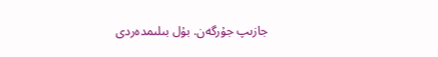جازىپ جۇرگەن. بۇل بىلىمدەردى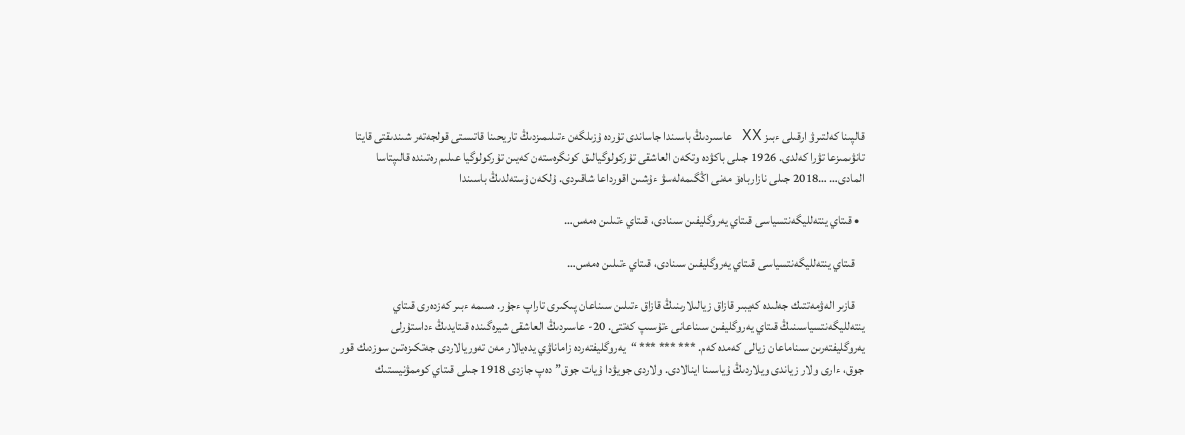قالپىنا كەلتىرۋ ارقىلى ءبىز XX عاسىردىڭ باسىندا جاساندى تۇردە ۇزىلگەن ءتىلىمىزدىڭ تاريحىنا قاتىستى قولجەتەر شىندىقتى قايتا تانۋىمىزعا تۋرا كەلدى. 1926 جىلى باكۋدە وتكەن العاشقى تۇركولوگيالىق كونگرەستەن كەيىن تۇركولوگيا عىلىم رەتىندە قالىپتاسا المادى… …2018 جىلى نازارباەۆ مەنى اڭگىمەلەسۋ ءۇشىن اقورداعا شاقىردى. ۇلكەن ۇستەلدىڭ باسىندا

  • قىتاي ينتەلليگەنتسياسى قىتاي يەروگليفىن سىنادى، قىتاي ءتىلىن ەمەس…

    قىتاي ينتەلليگەنتسياسى قىتاي يەروگليفىن سىنادى، قىتاي ءتىلىن ەمەس…

    قازىر الەۋمەتتىك جەلىدە كەيبىر قازاق زيالىلارىنىڭ قازاق ءتىلىن سىناعان پىكىرى تاراپ ءجۇر. ەسىمە ءبىر كەزدەرى قىتاي ينتەلليگەنتسياسىنىڭ قىتاي يەروگليفىن سىناعانى ءتۇسىپ كەتتى. 20- عاسىردىڭ العاشقى شيرەگىندە قىتايدىڭ ءداستۇرلى يەروگليفتەرىن سىناماعان زيالى كەمدە كەم. *** *** *** “يەروگليفتەردە زاماناۋي يدەيالار مەن تەوريالاردى جەتكىزەتىن سوزدىك قور جوق، ءارى ولار زياندى ويلاردىڭ ۇياسىنا اينالادى. ولاردى جويۋدا ۇيات جوق” دەپ جازدى 1918 جىلى قىتاي كوممۋنيستىك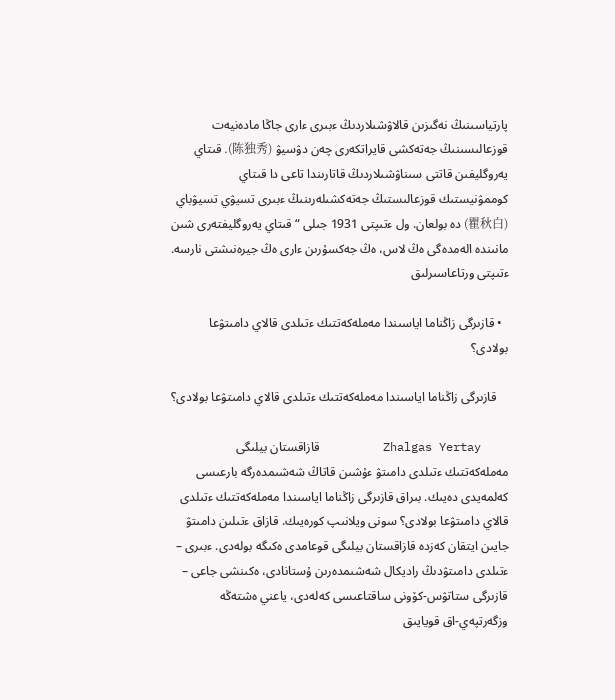پارتياسىنىڭ نەگىزىن قالاۋشىلاردىڭ ءبىرى ءارى جاڭا مادەنيەت قوزعالىسىنىڭ جەتەكشى قايراتكەرى چەن دۋسيۋ (陈独秀). قىتاي يەروگليفىن قاتتى سىناۋشىلاردىڭ قاتارىندا تاعى دا قىتاي كوممۋنيستىك قوزعالىستىڭ جەتەكشىلەرىنىڭ ءبىرى تسيۋي تسيۋباي (瞿秋白) دە بولعان. ول ءتىپتى 1931 جىلى “قىتاي يەروگليفتەرى شىن مانىندە الەمدەگى ەڭ لاس، ەڭ جەكسۇرىن ءارى ەڭ جيرەنىشتى نارسە. ءتىپتى ورتاعاسىرلىق

  • قازىرگى زاڭناما اياسىندا مەملەكەتتىك ءتىلدى قالاي دامىتۋعا بولادى؟

    قازىرگى زاڭناما اياسىندا مەملەكەتتىك ءتىلدى قالاي دامىتۋعا بولادى؟

    Zhalgas Yertay         قازاقستان بيلىگى مەملەكەتتىك ءتىلدى دامىتۋ ءۇشىن قاتاڭ شەشىمدەرگە بارعىسى كەلمەيدى دەيىك. بىراق قازىرگى زاڭناما اياسىندا مەملەكەتتىك ءتىلدى قالاي دامىتۋعا بولادى؟ سونى ويلانىپ كورەيىك. قازاق ءتىلىن دامىتۋ جايىن ايتقان كەزدە قازاقستان بيلىگى قوعامدى ەكىگە بولەدى. ءبىرى – ءتىلدى دامىتۋدىڭ راديكال شەشىمدەرىن ۇستانادى، ەكىنشى جاعى – قازىرگى ستاتۋس-كۆونى ساقتاعىسى كەلەدى، ياعني ەشتەڭە وزگەرتپەي-اق قويايىق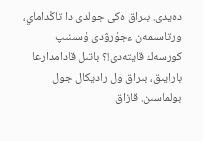دەيدى. بىراق ەكى جولدى دا تاڭداماي، ورتاسىمەن ءجۇرۋدى ۇسىنىپ كورسەك قايتەدى!؟ باتىل قادامدارعا بارايىق، بىراق ول راديكال جول بولماسىن. قازاق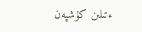ءتىلىن كۇشپەن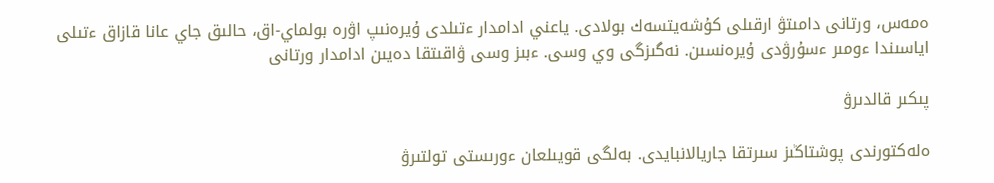ەمەس، ورتانى دامىتۋ ارقىلى كۇشەيتسەك بولادى. ياعني ادامدار ءتىلدى ۇيرەنىپ اۋرە بولماي-اق، حالىق جاي عانا قازاق ءتىلى اياسىندا ءومىر ءسۇرۋدى ۇيرەنسىن. نەگىزگى وي وسى. ءبىز وسى ۋاقىتقا دەيىن ادامدار ورتانى

پىكىر قالدىرۋ

ەلەكتورندى پوشتاڭىز سىرتقا جاريالانبايدى. بەلگى قويىلعان ءورىستى تولتىرۋ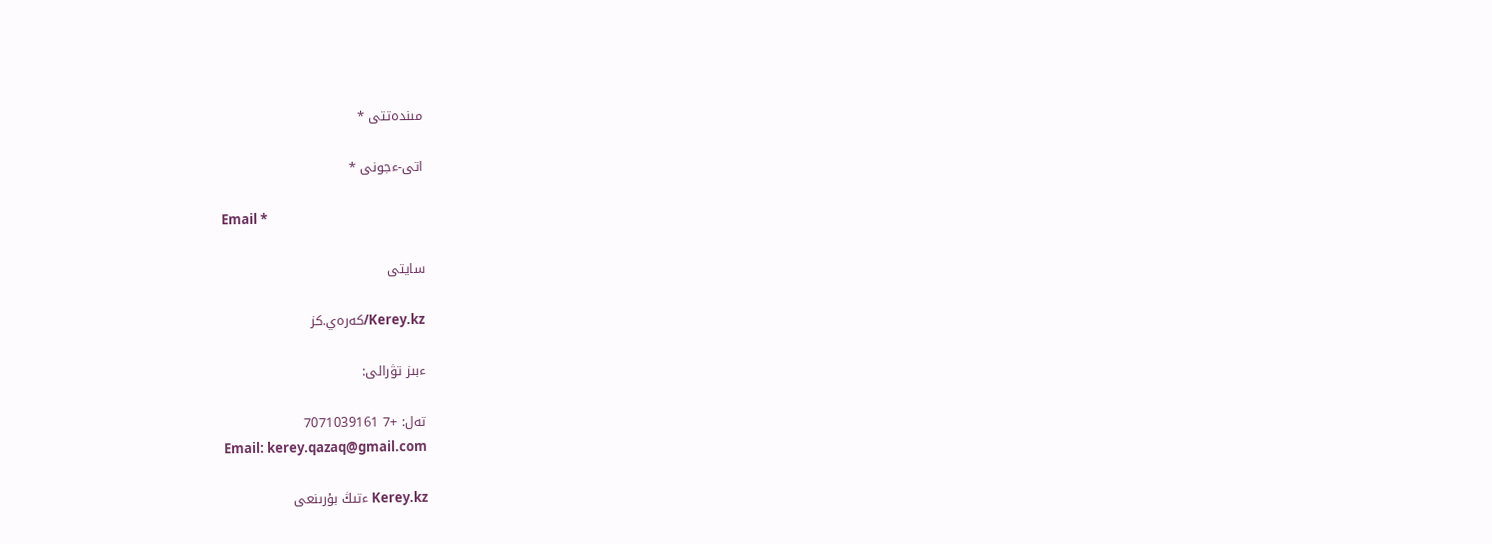مىندەتتى *

اتى-ءجونى *

Email *

سايتى

Kerey.kz/كەرەي.كز

ءبىز تۋرالى:

تەل: +7 7071039161
Email: kerey.qazaq@gmail.com

Kerey.kz ءتىڭ بۇرىنعى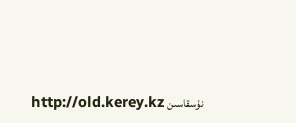نۇسقاسىن http://old.kerey.kz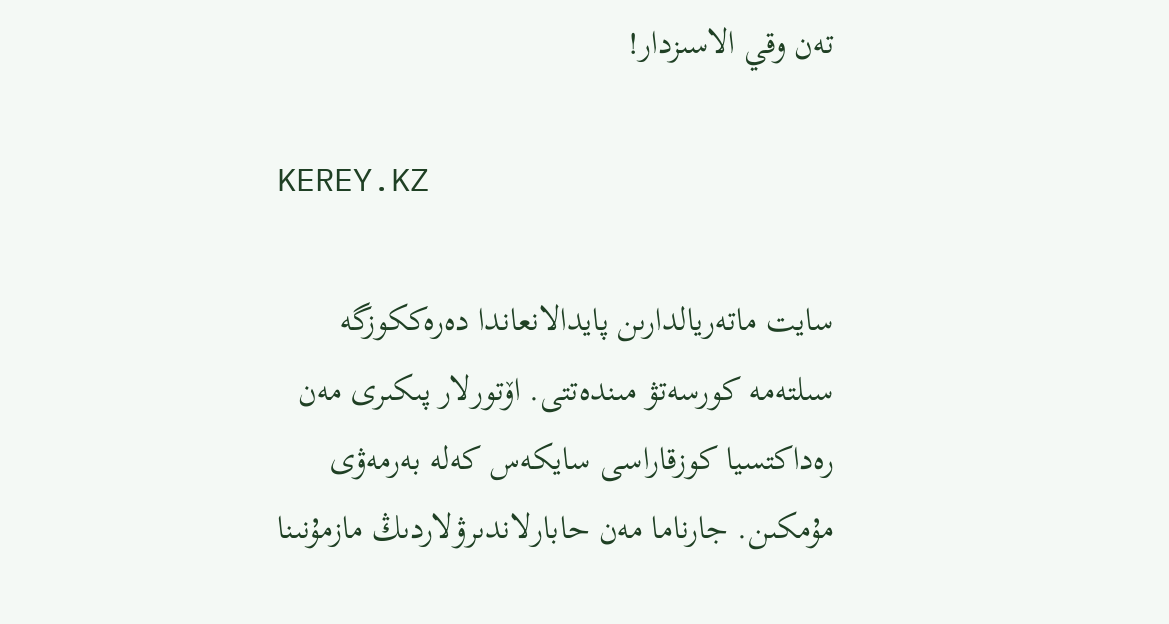تەن وقي الاسىزدار!

KEREY.KZ

سايت ماتەريالدارىن پايدالانعاندا دەرەككوزگە سىلتەمە كورسەتۋ مىندەتتى. اۆتورلار پىكىرى مەن رەداكتسيا كوزقاراسى سايكەس كەلە بەرمەۋى مۇمكىن. جارناما مەن حابارلاندىرۋلاردىڭ مازمۇنىنا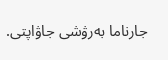جارناما بەرۋشى جاۋاپتى.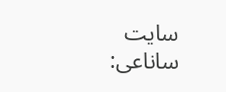سايت ساناعى: